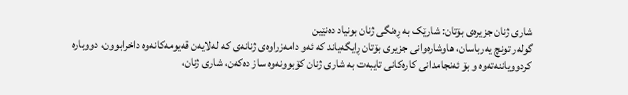شاری ژنان جزیرەی بۆتان: شارێک بە ڕەنگی ژنان بونیاد دەنێین
گولەر تونچ یەرباسان، هاوشارەوانی جزیری بۆتان ڕایگەیاند کە ئەو دامەزراوەی ژنانەی کە لەلایەن قەیومەکانەوە داخرابوون، دووبارە کردوویاننەتەوە و بۆ ئەنجامدانی کارەکانی تایبەت بە شاری ژنان کۆبوونەوە ساز دەکەن، شاری ژنان،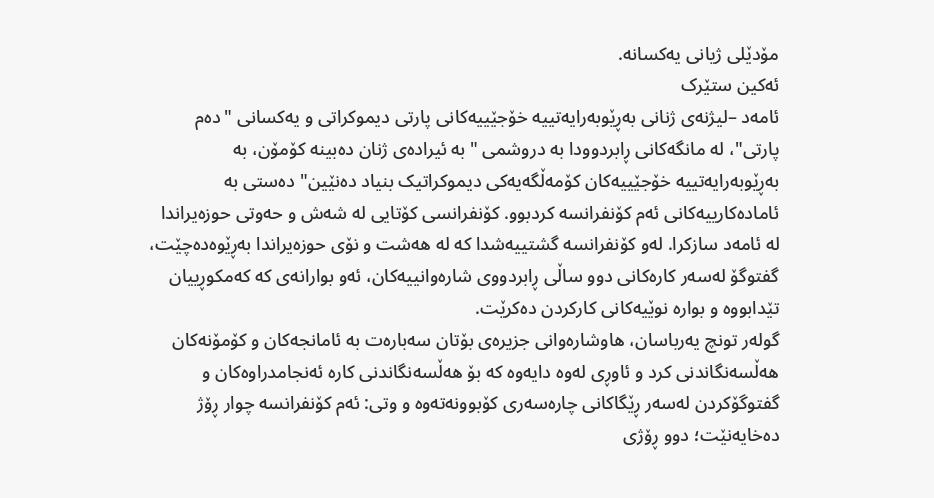مۆدێلی ژیانی یەکسانە.
ئەکین ستێرک
ئامەد –لیژنەی ژنانی بەڕێوبەرایەتییە خۆجێییەکانی پارتی دیموکراتی و یەکسانی "دەم پارتی"، لە مانگەکانی ڕابردوودا بە دروشمی "بە ئیرادەی ژنان دەبینە کۆمۆن، بە بەڕێوبەرایەتییە خۆجێییەکان کۆمەڵگەیەکی دیموکراتیک بنیاد دەنێین" دەستی بە ئامادەکارییەکانی ئەم کۆنفرانسە کردبوو. کۆنفرانسی کۆتایی لە شەش و حەوتی حوزەیراندا لە ئامەد سازکرا. لەو کۆنفرانسە گشتییەشدا کە لە هەشت و نۆی حوزەیراندا بەڕێوەدەچێت، گفتوگۆ لەسەر کارەکانی دوو ساڵی ڕابردووی شارەوانییەکان، ئەو بوارانەی کە کەمکوڕییان تێدابووە و بوارە نوێیەکانی کارکردن دەکرێت.
گولەر تونچ یەرباسان، هاوشارەوانی جزیرەی بۆتان سەبارەت بە ئامانجەکان و کۆمۆنەکان هەڵسەنگاندنی کرد و ئاوڕی لەوە دایەوە کە بۆ هەڵسەنگاندنی کارە ئەنجامدراوەکان و گفتوگۆکردن لەسەر ڕێگاکانی چارەسەری کۆبوونەتەوە و وتی: ئەم کۆنفرانسە چوار ڕۆژ دەخایەنێت؛ دوو ڕۆژی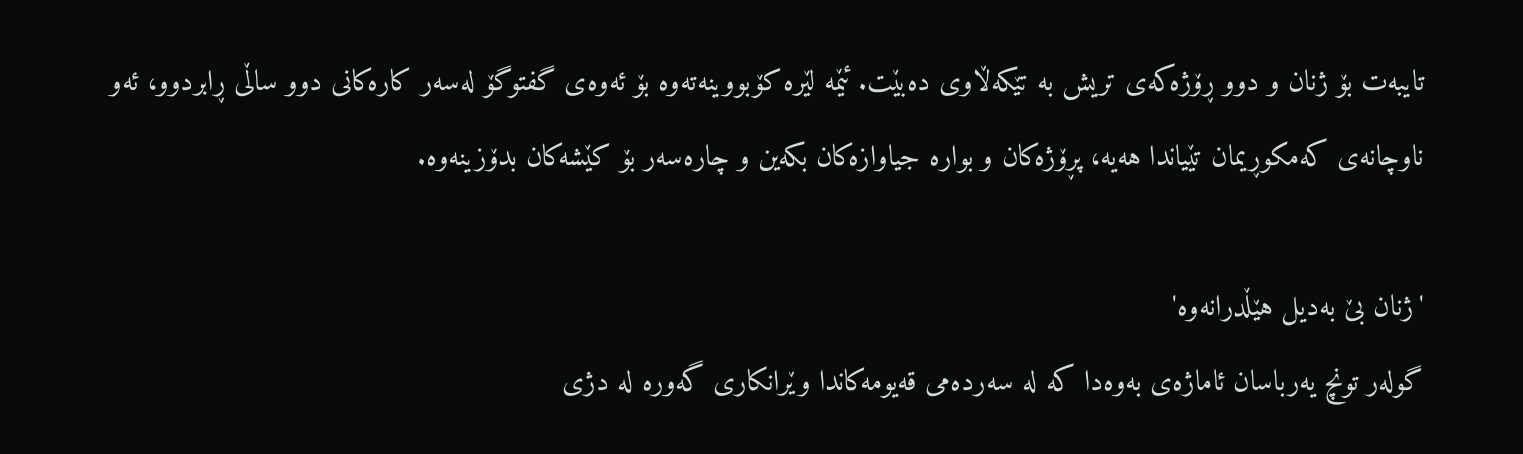تایبەت بۆ ژنان و دوو ڕۆژەکەی تریش بە تێکەڵاوی دەبێت. ئێمە لێرە کۆبووینەتەوە بۆ ئەوەی گفتوگۆ لەسەر کارەکانی دوو ساڵی ڕابردوو، ئەو ناوچانەی کەمکوڕیمان تێیاندا هەیە، پڕۆژەکان و بوارە جیاوازەکان بکەین و چارەسەر بۆ کێشەکان بدۆزینەوە.

'ژنان بێ بەدیل هێڵدرانەوە'
گولەر تونچ یەرباسان ئاماژەی بەوەدا کە لە سەردەمی قەیومەکاندا وێرانکاری گەورە لە دژی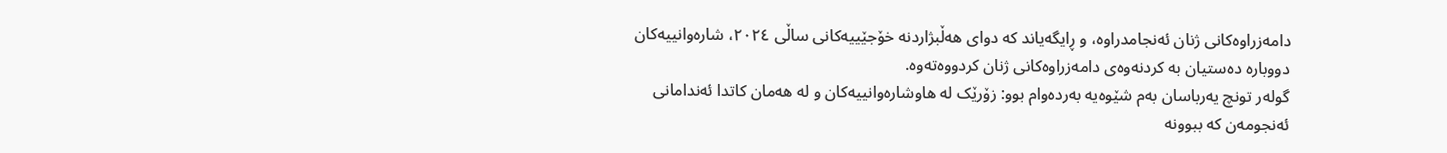دامەزراوەکانی ژنان ئەنجامدراوە، و ڕایگەیاند کە دوای هەڵبژاردنە خۆجێییەکانی ساڵی ٢٠٢٤، شارەوانییەکان دووبارە دەستیان بە کردنەوەی دامەزراوەکانی ژنان کردووەتەوە.
گولەر تونچ یەرباسان بەم شێوەیە بەردەوام بوو: زۆرێک لە هاوشارەوانییەکان و لە هەمان کاتدا ئەندامانی ئەنجومەن کە ببوونە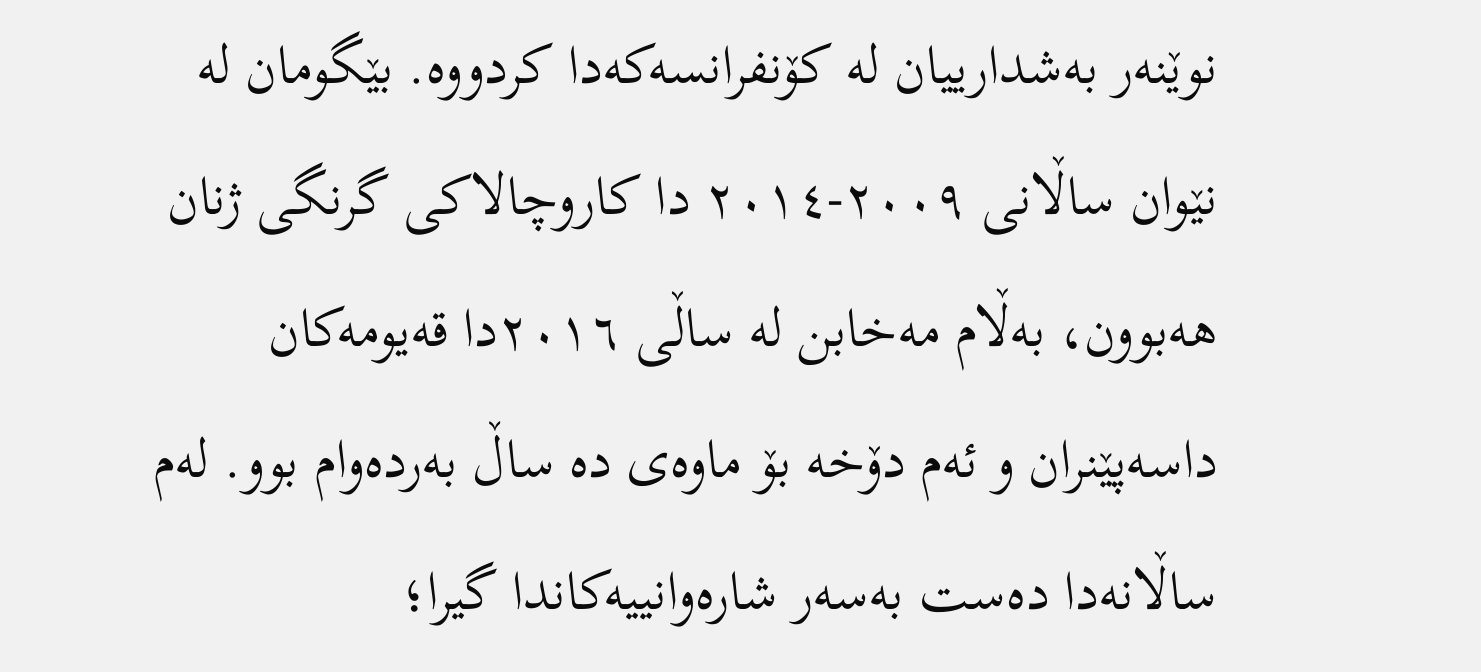نوێنەر بەشدارییان لە کۆنفرانسەکەدا کردووە. بێگومان لە نێوان ساڵانی ٢٠٠٩-٢٠١٤ دا کاروچالاکی گرنگی ژنان هەبوون، بەڵام مەخابن لە ساڵی ٢٠١٦دا قەیومەکان داسەپێنران و ئەم دۆخە بۆ ماوەی دە ساڵ بەردەوام بوو. لەم ساڵانەدا دەست بەسەر شارەوانییەکاندا گیرا؛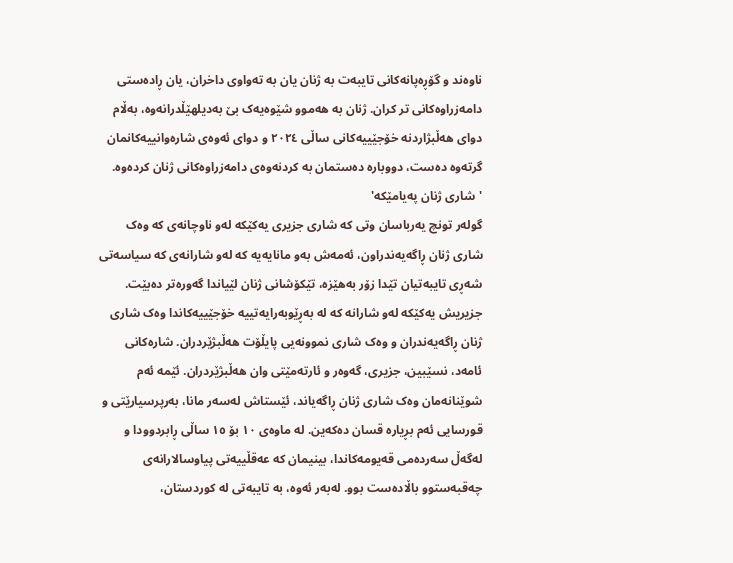ناوەند و گۆڕەپانەکانی تایبەت بە ژنان یان بە تەواوی داخران، یان ڕادەستی دامەزراوەکانی تر کران. ژنان بە هەموو شێوەیەک بێ بەدیلهێڵدرانەوە، بەڵام دوای هەڵبژاردنە خۆجێییەکانی ساڵی ٢٠٢٤ و دوای ئەوەی شارەوانییەکانمان گرتەوە دەست، دووبارە دەستمان بە کردنەوەی دامەزراوەکانی ژنان کردەوە.
'شاری ژنان پەیامێکە'
گولەر تونچ یەرباسان وتی کە شاری جزیری یەکێکە لەو ناوچانەی کە وەک شاری ژنان ڕاگەیەندراون، ئەمەش بەو مانایەیە کە لەو شارانەی کە سیاسەتی شەڕی تایبەتیان تێدا زۆر بەهێزە، تێکۆشانی ژنان لێیاندا گەورەتر دەبێت. جزیریش یەکێکە لەو شارانە کە لە بەڕێوبەرایەتییە خۆجێییەکاندا وەک شاری ژنان ڕاگەیەندران و وەک شاری نموونەیی پایڵۆت هەڵبژێردران. شارەکانی ئامەد، نسێبین، جزیری، گەوەر و ئارتەمێتی وان هەڵبژێردران. ئێمە ئەم شوێنانەمان وەک شاری ژنان ڕاگەیاند، ئێستاش لەسەر مانا، بەرپرسیارێتی و قورسایی ئەم بڕیارە قسان دەکەین. لە ماوەی ١٠ بۆ ١٥ ساڵی ڕابردوودا و لەگەڵ سەردەمی قەیومەکاندا، بینیمان کە عەقڵییەتی پیاوسالارانەی چەقبەستوو باڵادەست بوو. لەبەر ئەوە، بە تایبەتی لە کوردستان،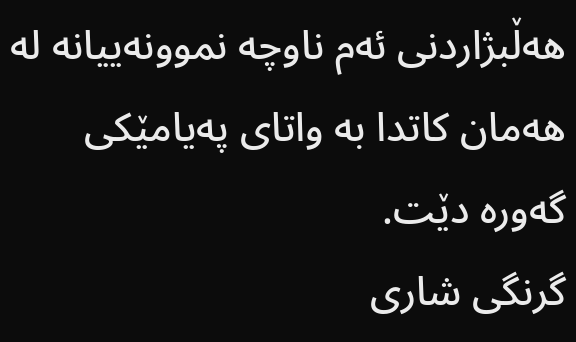هەڵبژاردنی ئەم ناوچە نموونەییانە لە هەمان کاتدا بە واتای پەیامێکی گەورە دێت.
گرنگی شاری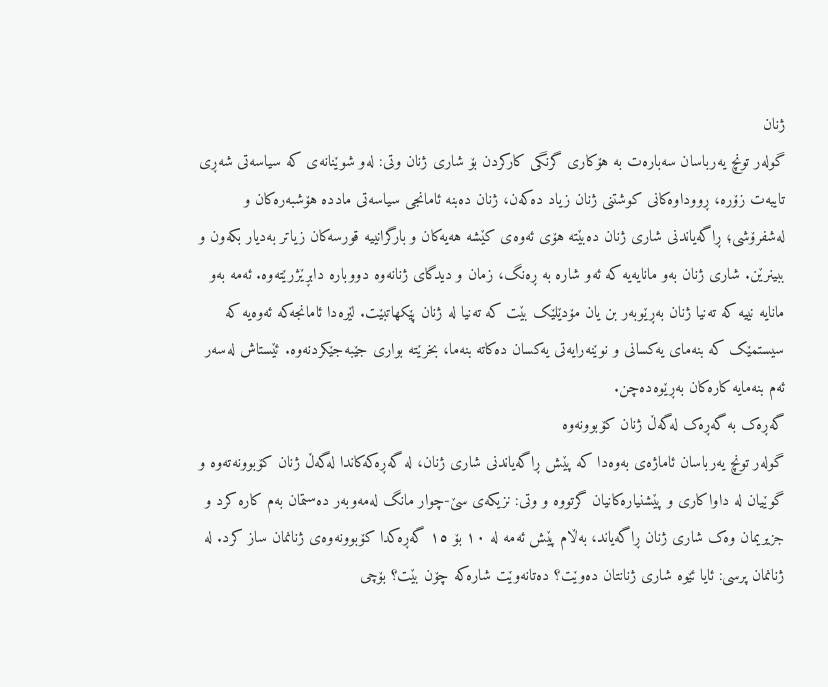ژنان
گولەر تونچ یەرباسان سەبارەت بە هۆکاری گرنگی کارکردن بۆ شاری ژنان وتی: لەو شوێنانەی کە سیاسەتی شەڕی تایبەت زۆرە، ڕووداوەکانی کوشتنی ژنان زیاد دەکەن، ژنان دەبنە ئامانجی سیاسەتی ماددە هۆشبەرەکان و لەشفرۆشی؛ ڕاگەیاندنی شاری ژنان دەبێتە هۆی ئەوەی کێشە هەیەکان و بارگرانییە قورسەکان زیاتر بەدیار بکەون و ببینرێن. شاری ژنان بەو مانایەیە کە ئەو شارە بە ڕەنگ، زمان و دیدگای ژنانەوە دووبارە دابڕێژرێتەوە. ئەمە بەو مانایە نییە کە تەنیا ژنان بەڕێوبەر بن یان مۆدێلێک بێت کە تەنیا لە ژنان پێکهاتبێت. لێرەدا ئامانجەکە ئەوەیە کە سیستمێک کە بنەمای یەکسانی و نوێنەرایەتی یەکسان دەکاتە بنەما، بخرێتە بواری جێبەجێکردنەوە. ئێستاش لەسەر ئەم بنەمایە کارەکان بەڕێوەدەچن.
گەڕەک بە گەڕەک لەگەڵ ژنان کۆبوونەوە
گولەر تونچ یەرباسان ئاماژەی بەوەدا کە پێش ڕاگەیاندنی شاری ژنان، لە گەڕەکەکاندا لەگەڵ ژنان کۆبوونەتەوە و گوێیان لە داواکاری و پێشنیارەکانیان گرتووە و وتی: نزیکەی سێ-چوار مانگ لەمەوبەر دەستمان بەم کارە کرد و جزیریمان وەک شاری ژنان ڕاگەیاند، بەڵام پێش ئەمە لە ١٠ بۆ ١٥ گەڕەکدا کۆبوونەوەی ژنانمان ساز کرد. لە ژنانمان پرسی: ئایا ئێوە شاری ژنانتان دەوێت؟ دەتانەوێت شارەکە چۆن بێت؟ بۆچی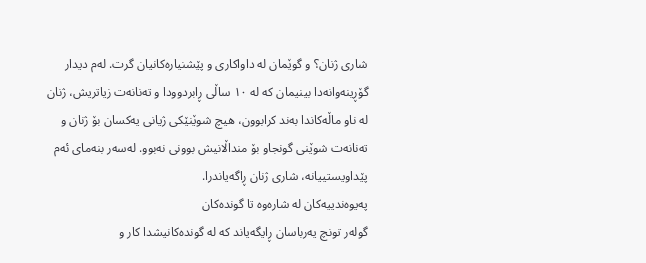شاری ژنان؟ و گوێمان لە داواکاری و پێشنیارەکانیان گرت. لەم دیدار گۆڕینەوانەدا بینیمان کە لە ١٠ ساڵی ڕابردوودا و تەنانەت زیاتریش، ژنان لە ناو ماڵەکاندا بەند کرابوون، هیچ شوێنێکی ژیانی یەکسان بۆ ژنان و تەنانەت شوێنی گونجاو بۆ منداڵانیش بوونی نەبوو. لەسەر بنەمای ئەم پێداویستییانە، شاری ژنان ڕاگەیاندرا.
پەیوەندییەکان لە شارەوە تا گوندەکان
گولەر تونچ یەرباسان ڕایگەیاند کە لە گوندەکانیشدا کار و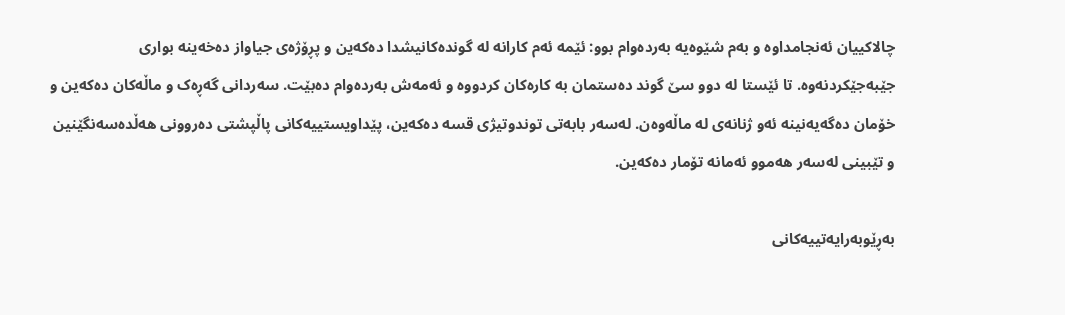چالاکییان ئەنجامداوە و بەم شێوەیە بەردەوام بوو: ئێمە ئەم کارانە لە گوندەکانیشدا دەکەین و پڕۆژەی جیاواز دەخەینە بواری جێبەجێکردنەوە. تا ئێستا لە دوو سێ گوند دەستمان بە کارەکان کردووە و ئەمەش بەردەوام دەبێت. سەردانی گەڕەک و ماڵەکان دەکەین و خۆمان دەگەیەنینە ئەو ژنانەی لە ماڵەوەن. لەسەر بابەتی توندوتیژی قسە دەکەین، پێداویستییەکانی پاڵپشتی دەروونی هەڵدەسەنگێنین و تێبینی لەسەر هەموو ئەمانە تۆمار دەکەین.

بەڕێوبەرایەتییەکانی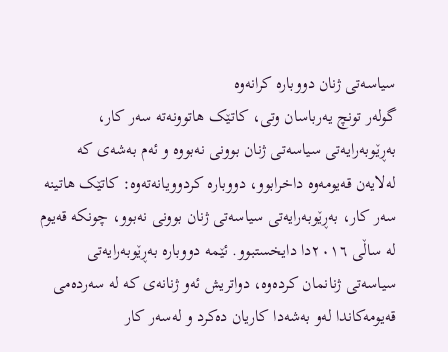سیاسەتی ژنان دووبارە کرانەوە
گولەر تونچ یەرباسان وتی، کاتێک هاتوونەتە سەر کار، بەڕێوبەرایەتی سیاسەتی ژنان بوونی نەبووە و ئەم بەشەی کە لەلایەن قەیومەوە داخرابوو، دووبارە کردوویانەتەوە: کاتێک هاتینە سەر کار، بەڕێوبەرایەتی سیاسەتی ژنان بوونی نەبوو، چونکە قەیوم لە ساڵی ٢٠١٦دا دایخستبوو. ئێمە دووبارە بەڕێوبەرایەتی سیاسەتی ژنانمان کردەوە، دواتریش ئەو ژنانەی کە لە سەردەمی قەیومەکاندا لەو بەشەدا کاریان دەکرد و لەسەر کار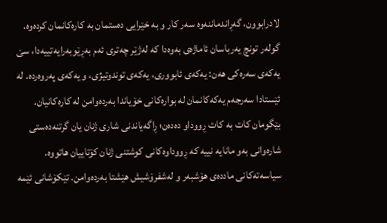لادرابوون، گەڕاندماننەوە سەر کار و بە خێرایی دەستمان بە کارەکانمان کردەوە.
گولەر تونچ یەرباسان ئاماژەی بەوەدا کە لەژێر چەتری ئەم بەڕێوبەرایەتییەدا، سێ یەکەی سەرەکی هەن: یەکەی ئابووری، یەکەی توندوتیژی، و یەکەی پەروەردە. لە ئێستادا سەرجەم یەکەکانمان لە بوارەکانی خۆیاندا بەردەوامن لە کارەکانیان. بێگومان کات بە کات ڕووداو دەدەن؛ ڕاگەیاندنی شاری ژنان یان گرتنەدەستی شارەوانی بەو مانایە نییە کە ڕووداوەکانی کوشتنی ژنان کۆتاییان هاتووە. سیاسەتەکانی ماددەی هۆشبەر و لەشفرۆشیش هێشتا بەردەوامن. تێکۆشانی ئێمە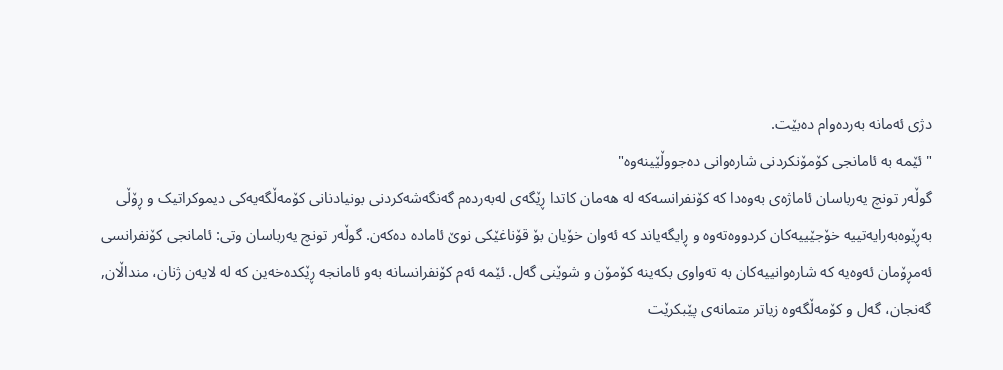دژی ئەمانە بەردەوام دەبێت.
"ئێمە بە ئامانجی کۆمۆنکردنی شارەوانی دەجووڵێینەوە"
گوڵەر تونچ یەرباسان ئاماژەی بەوەدا کە کۆنفرانسەکە لە هەمان کاتدا ڕێگەی لەبەردەم گەنگەشەکردنی بونیادنانی کۆمەڵگەیەکی دیموکراتیک و ڕۆڵی بەڕێوەبەرایەتییە خۆجێییەکان کردووەتەوە و ڕایگەیاند کە ئەوان خۆیان بۆ قۆناغێکی نوێ ئامادە دەکەن. گوڵەر تونچ یەرباسان وتی: ئامانجی کۆنفرانسی ئەمڕۆمان ئەوەیە کە شارەوانییەکان بە تەواوی بکەینە کۆمۆن و شوێنی گەل. ئێمە ئەم کۆنفرانسانە بەو ئامانجە ڕێکدەخەین کە لە لایەن ژنان، منداڵان, گەنجان، گەل و کۆمەڵگەوە زیاتر متمانەی پێبکرێت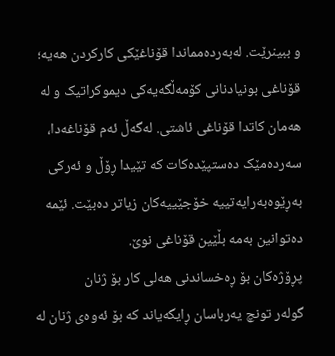و ببینرێت. لەبەردەمماندا قۆناغێکی کارکردن هەیە؛ قۆناغی بونیادنانی کۆمەڵگەیەکی دیموکراتیک و لە هەمان کاتدا قۆناغی ئاشتی. لەگەڵ ئەم قۆناغەدا، سەردەمێک دەستپێدەکات کە تێیدا ڕۆڵ و ئەرکی بەڕێوەبەرایەتییە خۆجێییەکان زیاتر دەبێت. ئێمە دەتوانین بەمە بڵێین قۆناغی نوێ.
پڕۆژەکان بۆ ڕەخساندنی هەلی کار بۆ ژنان
گولەر تونچ یەرباسان ڕایگەیاند کە بۆ ئەوەی ژنان لە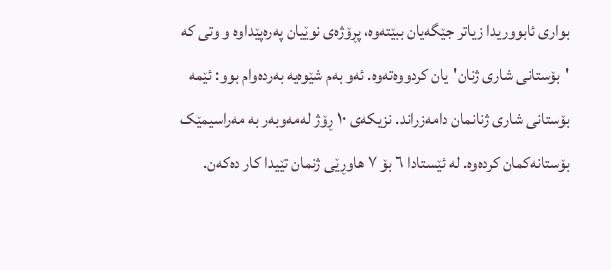بواری ئابووریدا زیاتر جێگەیان ببێتەوە، پڕۆژەی نوێیان پەرەپێداوە و وتی کە 'بۆستانی شاری ژنان'یان کردووەتەوە. ئەو بەم شێوەیە بەردەوام بوو: ئێمە بۆستانی شاری ژنانمان دامەزراند. نزیکەی ١٠ ڕۆژ لەمەوبەر بە مەراسیمێک بۆستانەکمان کردەوە. لە ئێستادا ٦ بۆ ٧ هاوڕێی ژنمان تێیدا کار دەکەن.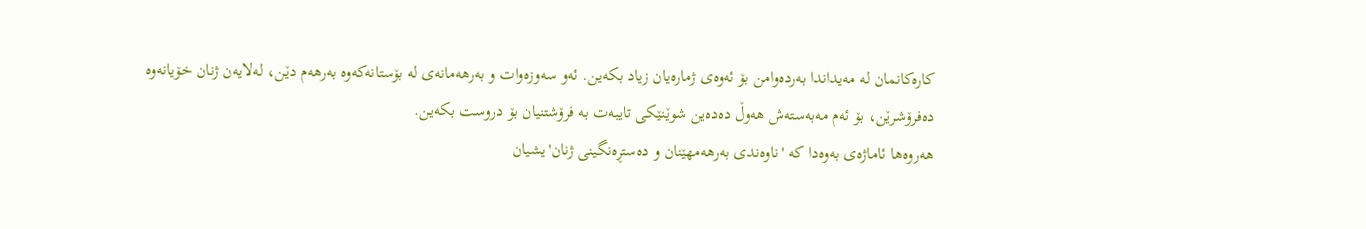کارەکانمان لە مەیداندا بەردەوامن بۆ ئەوەی ژمارەیان زیاد بکەین. ئەو سەوزەوات و بەرهەمانەی لە بۆستانەکەوە بەرهەم دێن، لەلایەن ژنان خۆیانەوە دەفرۆشرێن، بۆ ئەم مەبەستەش هەوڵ دەدەین شوێنێکی تایبەت بە فرۆشتنیان بۆ دروست بکەین.
هەروەها ئاماژەی بەوەدا کە 'ناوەندی بەرهەمهێنان و دەستڕەنگینی ژنان'یشیان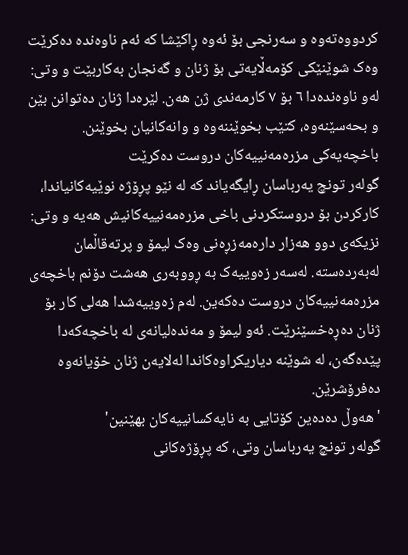کردووەتەوە و سەرنجی بۆ ئەوە ڕاکێشا کە ئەم ناوەندە دەکرێت وەک شوێنێکی کۆمەڵایەتی بۆ ژنان و گەنجان بەکاربێت و وتی: لەو ناوەندەدا ٦ بۆ ٧ کارمەندی ژن هەن. لێرەدا ژنان دەتوانن بێن و بحەسێنەوە، کتێب بخوێننەوە و وانەکانیان بخوێنن.
باخچەیەکی مزرەمەنییەکان دروست دەکرێت
گولەر تونچ یەرباسان ڕایگەیاند کە لە نێو پڕۆژە نوێیەکانیاندا، کارکردن بۆ دروستکردنی باخی مزرەمەنییەکانیش هەیە و وتی: نزیکەی دوو هەزار دارەمەزڕەنی وەک لیمۆ و پرتەقاڵمان لەبەردەستە. لەسەر زەوییەک بە ڕووبەری هەشت دۆنم باخچەی مزرەمەنییەکان دروست دەکەین. لەم زەوییەشدا هەلی کار بۆ ژنان دەڕەخسێنرێت. ئەو لیمۆ و مەندەلیانەی لە باخچەکەدا پێدەگەن، لە شوێنە دیاریکراوەکاندا لەلایەن ژنان خۆیانەوە دەفرۆشرێن.
'هەوڵ دەدەین کۆتایی بە نایەکسانییەکان بهێنین'
گولەر تونچ یەرباسان وتی، کە پڕۆژەکانی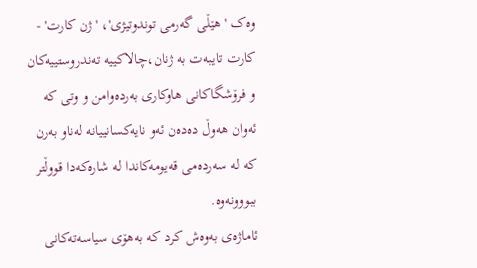وەک 'هێڵی گەرمی توندوتیژی'، 'ژن کارت' - کارت تایبەت بە ژنان،چالاکییە تەندروستییەکان و فرۆشگاکانی هاوکاری بەردەوامن و وتی کە ئەوان هەوڵ دەدەن ئەو نایەکسانییانە لەناو بەرن کە لە سەردەمی قەیومەکاندا لە شارەکەدا قووڵتر ببووونەوە.
ئاماژەی بەوەش کرد کە بەهۆی سیاسەتەکانی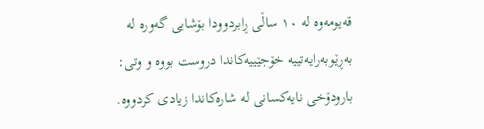قەیومەوە لە ١٠ ساڵی ڕابردوودا بۆشایی گەورە لە بەڕێوبەرایەتییە خۆجێییەکاندا دروست بووە و وتی: بارودۆخی نایەکسانی لە شارەکاندا زیادی کردووە.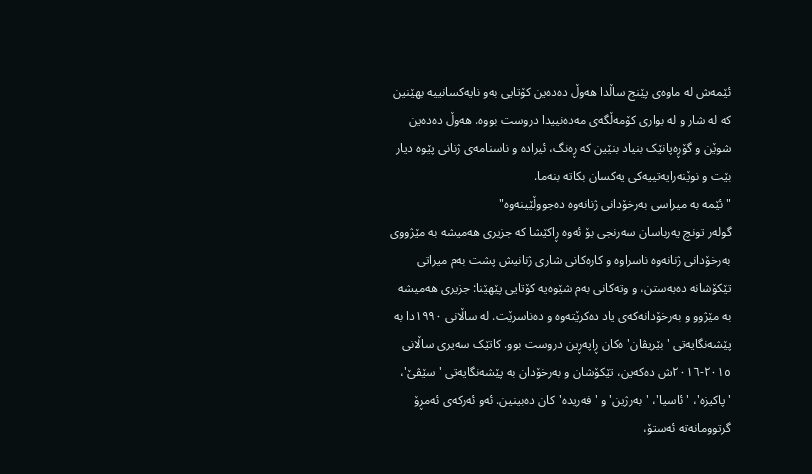ئێمەش لە ماوەی پێنج ساڵدا هەوڵ دەدەین کۆتایی بەو نایەکسانییە بهێنین کە لە شار و لە بواری کۆمەڵگەی مەدەنییدا دروست بووە. هەوڵ دەدەین شوێن و گۆڕەپانێک بنیاد بنێین کە ڕەنگ، ئیرادە و ناسنامەی ژنانی پێوە دیار بێت و نوێنەرایەتییەکی یەکسان بکاتە بنەما.
"ئێمە بە میراسی بەرخۆدانی ژنانەوە دەجووڵێینەوە"
گولەر تونچ یەرباسان سەرنجی بۆ ئەوە ڕاکێشا کە جزیری هەمیشە بە مێژووی بەرخۆدانی ژنانەوە ناسراوە و کارەکانی شاری ژنانیش پشت بەم میراتی تێکۆشانە دەبەستن، و وتەکانی بەم شێوەیە کۆتایی پێهێنا: جزیری هەمیشە بە مێژوو و بەرخۆدانەکەی یاد دەکرێتەوە و دەناسرێت. لە ساڵانی ١٩٩٠دا بە پێشەنگایەتی 'بێریڤان'ەکان ڕاپەڕین دروست بوو. کاتێک سەیری ساڵانی ٢٠١٥-٢٠١٦ش دەکەین، تێکۆشان و بەرخۆدان بە پێشەنگایەتی 'سێڤێ'، 'پاکیزە'، 'ئاسیا'، 'بەرژین' و 'فەریدە'کان دەبینین. ئەو ئەرکەی ئەمڕۆ گرتوومانەتە ئەستۆ،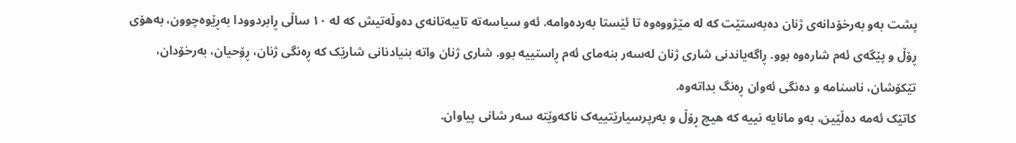پشت بەو بەرخۆدانەی ژنان دەبەستێت کە لە مێژووەوە تا ئێستا بەردەوامە. ئەو سیاسەتە تایبەتانەی دەوڵەتیش کە لە ١٠ ساڵی ڕابردوودا بەڕێوەچوون، بەهۆی ڕۆڵ و پێگەی ئەم شارەوە بوو. ڕاگەیاندنی شاری ژنان لەسەر بنەمای ئەم ڕاستییە بوو. شاری ژنان واتە بنیادنانی شارێک کە ڕەنگی ژنان، ڕۆحیان، بەرخۆدان، تێکۆشان، ناسنامە و دەنگی ئەوان ڕەنگ بداتەوە.
کاتێک ئەمە دەڵێین، بەو مانایە نییە کە هیچ ڕۆڵ و بەرپرسیارێتییەک ناکەوێتە سەر شانی پیاوان.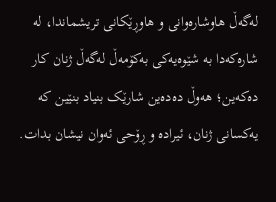لەگەڵ هاوشارەوانی و هاوڕێکانی تریشماندا، لە شارەکەدا بە شێوەیەکی بەکۆمەڵ لەگەڵ ژنان کار دەکەین؛ هەوڵ دەدەین شارێک بنیاد بنێین کە یەکسانی ژنان، ئیرادە و ڕۆحی ئەوان نیشان بدات.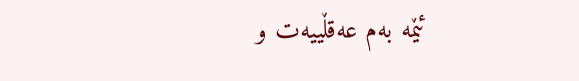ئێمە بەم عەقڵییەت و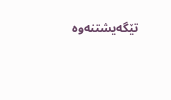تێگەیشتنەوە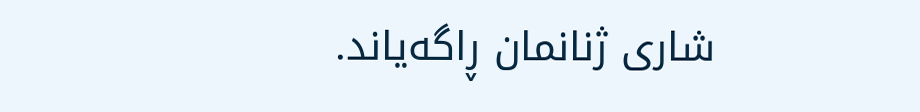شاری ژنانمان ڕاگەیاند.